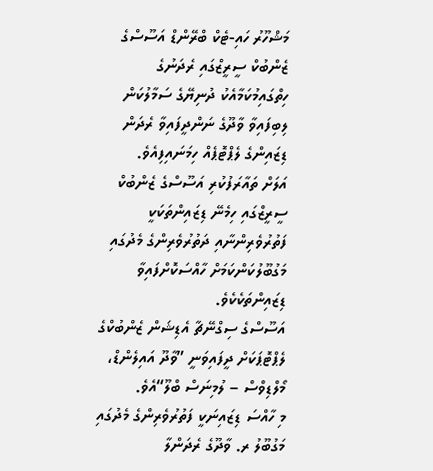މަޝްހޫރު ހައި-ޓެކް ބްރޭންޑް އަސޫސްގެ ޒެންބުކް ސީރީޒްގައި ރެދަނުގެ ހިތްގައިމުކަމާއެކު ދުނިޔޭގެ ސަމާލުކަން ލިބިފައިވާ ވާދޫގެ ނަންދީފައިވާ ރެދަން ޑިޒައިންގެ ލެޕްޓޮޕެއް ހިމަނައިފިއެވެ.
އަލަށް ތައާރަފުކުރި އަސޫސްގެ ޒެންބުކް ސީރީޒްގައި ހިމެނޭ ޑިޒައިންތަކަކީ ފަތުރުވެރިންނާއި ދަތުރުވެރިންގެ މެދުގައި މަގުބޫލުކަންކަމަށް ހާއްސަކޮށްފައިވާ ޑިޒައިންތަކެކެވެ.
އަސޫސްގެ ސިގްނޭޗާ އެޑިޝަން ޒެންބުކްގެ ލެޕްޓޮޕަކަށް ދީފައިވަނީ ”ވާދޫ އައިލެންޑް، މޯލްޑިވްސް – ލުމިނަސް ބްލޫ“އެވެ.
މި ހާއްސަ ޑިޒައިނަކީ ފަތުރުވެރިންގެ މެދުގައި މަގުބޫލު ރ. ވާދޫގެ ރެދަންލާ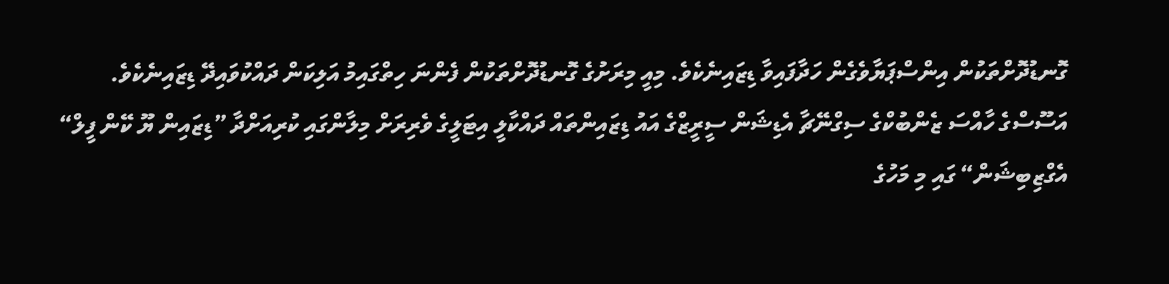ގޮނޑުދޮށްތަކުން އިންސްޕަޔާވެގެން ހަދާފައިވާ ޑިޒައިނެކެވެ. މިއީ މިރަށުގެ ގޮނޑުދޮށްތަކުން ފެންނަ ހިތްގައިމު އަލިކަން ދައްކުވައިދޭ ޑިޒައިނެކެވެ.
އަސޫސްގެ ހާއްސަ ޒެންބުކްގެ ސިގްނޭޗާ އެޑިޝަން ސީރީޒްގެ އައު ޑިޒައިންތައް ދައްކާލީ އިޓަލީގެ ވެރިރަށް މިލާންގައި ކުރިއަށްދާ ”ޑިޒައިން ޔޫ ކޭން ފީލް“ އެގްޒިބިޝަން“ ގައި މި މަހުގެ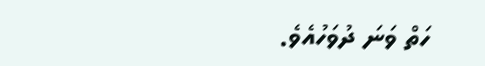ހަތް ވަނަ ދުވަހުއެވެ.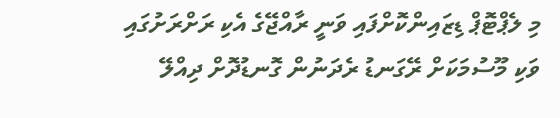މި ލެޕްޓޮޕް ޑިޒައިންކޮށްފައި ވަނީ ރާއްޖޭގެ އެކި ރަށްރަށުގައި ވަކި މޫސުމަކަށް ރޭގަނޑު ރެދަނުން ގޮނޑުދޮށް ދިއްލޭ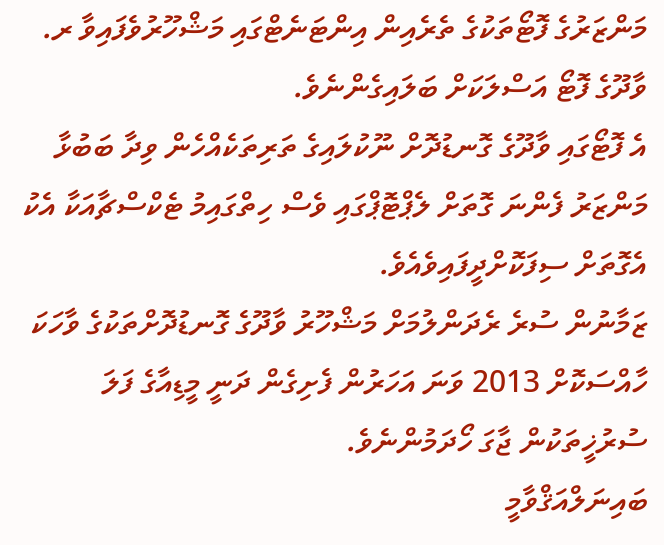މަންޒަރުގެ ފޮޓޯތަކުގެ ތެރެއިން އިންޓަނެޓްގައި މަޝްހޫރުވެފައިވާ ރ. ވާދޫގެ ފޮޓޯ އަސްލަކަށް ބަލައިގެންނެވެ.
އެ ފޮޓޯގައި ވާދޫގެ ގޮނޑުދޮށް ނޫކުލައިގެ ތަރިތަކެއްހެން ވިދާ ބަބުޅާ މަންޒަރު ފެންނަ ގޮތަށް ލެޕްޓޮޕްގައި ވެސް ހިތްގައިމު ޓެކްސްޗާއަކާ އެކު އެގޮތަށް ސިފަކޮށްދީފައިވެއެވެ.
ޒަމާނުން ސުރެ ރެދަންލުމަށް މަޝްހޫރު ވާދޫގެ ގޮނޑުދޮށްތަކުގެ ވާހަކަ ހާއްސަކޮށް 2013 ވަނަ އަހަރުން ފެށިގެން ދަނީ މީޑިއާގެ ފަލަ ސުރުޚީތަކުން ޖާގަ ހޯދަމުންނެވެ.
ބައިނަލްއަޤްވާމީ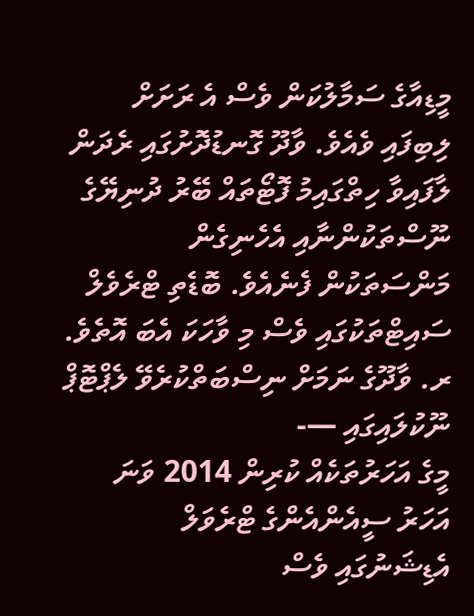މީޑިއާގެ ސަމާލުކަން ވެސް އެ ރަށަށް ލިބިފައި ވެއެވެ. ވާދޫ ގޮނޑުދޮށުގައި ރެދަން ލާފައިވާ ހިތްގައިމު ފޮޓޯތައް ބޭރު ދުނިޔޭގެ ނޫސްތަކުންނާއި އެހެނިގެން މަންސަތަކުން ފެނެއެވެ. ބޮޑެތި ޓްރެވެލް ސައިޓްތަކުގައި ވެސް މި ވާހަކަ އެބަ އޮތެވެ.
ރ. ވާދޫގެ ނަމަށް ނިސްބަތްކުރެވޭ ލެޕްޓޮޕް ނޫކުލައިގައި —-
މީގެ އަހަރުތަކެއް ކުރިން 2014 ވަނަ އަހަރު ސީއެންއެންގެ ޓްރެވަލް އެޑިޝަނުގައި ވެސް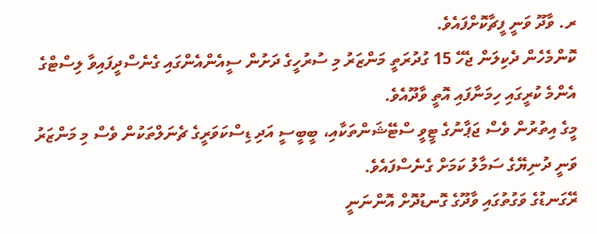ރ. ވާދޫ ވަނީ ފީޗާކޮށްފައެވެ.
ކޮންމެހެން ދެކިލަން ޖެހޭ 15 ގުދުރަތީ މަންޒަރު މި ސުރުހީގެ ދަށުން ސީއެންއެންގައި ގެނެސްދީފައިވާ ލިސްޓްގެ އެންމެ ކުރީގައި ހިމަނާފައި އޮތީ ވާދޫއެވެ.
މީގެ އިތުރުން ވެސް ޖަޕާނުގެ ޓީވީ ސްޓޭޝަންތަކާއި، ބީބީސީ އަދި ޑިސްކަވަރީގެ ޗެނަލްތަކުން ވެސް މި މަންޒަރު ވަނީ ދުނިޔޭގެ ސަމާލު ކަމަށް ގެނެސްފައެވެ.
ރޭގަނޑުގެ ވަގުތުގައި ވާދޫގެ ގޮނޑުދޮށް އޮންނަނީ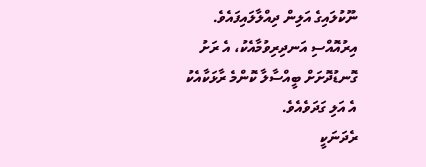ނޫކުލައިގެ އަލިން ދިއްލާލައިފައެވެ. އިރުއޮއްސި އަނދިރިވުމާއެކު، އެ ރަށު ގޮނޑުދޮށަށް ބީއްސާލާ ކޮންމެ ރާޅަކާއެކު އެ އަލި ގަދަވެއެވެ.
ރެދަނަކީ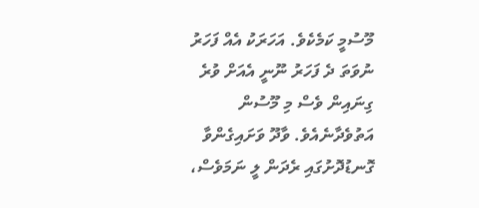މޫސުމީ ކަމެކެވެ. އަހަރަކު އެއް ފަހަރު ނުވަތަ ދެ ފަހަރު ނޫނީ އެއަށް ވުރެ ގިނައިން ވެސް މި މޫސުން އަތުވެދާނެއެވެ. ވާދޫ ވަށައިގެންވާ ގޮނޑުދޮށުގައި ރެދަން ލީ ނަމަވެސް،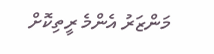މަންޒަރު އެންމެ ރީތިކޮށް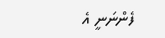ފެންނަނީ އެ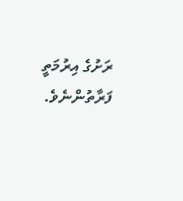ރަށުގެ އިރުމަތީ ފަރާތުންނެވެ.